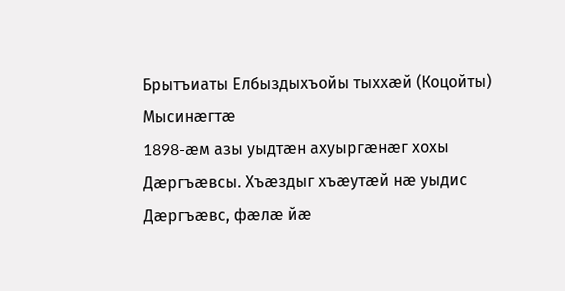Брытъиаты Елбыздыхъойы тыххæй (Коцойты)
Мысинæгтæ
1898-æм азы уыдтæн ахуыргæнæг хохы Дæргъæвсы. Хъæздыг хъæутæй нæ уыдис Дæргъæвс, фæлæ йæ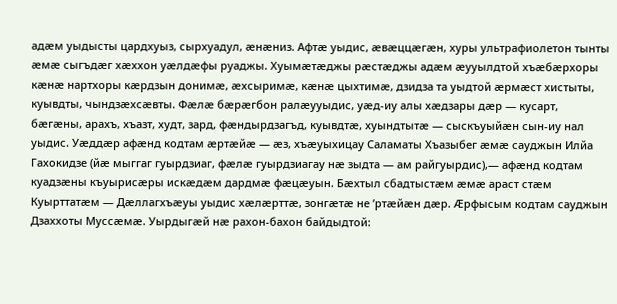адæм уыдысты цардхуыз, сырхуадул, æнæниз. Афтæ уыдис, æвæццæгæн, хуры ультрафиолетон тынты æмæ сыгъдæг хæххон уæлдæфы руаджы. Хуымæтæджы рæстæджы адæм æууылдтой хъæбæрхоры кæнæ нартхоры кæрдзын донимæ, æхсыримæ, кæнæ цыхтимæ, дзидза та уыдтой æрмæст хистыты, куывдты, чындзæхсæвты. Фæлæ бæрæгбон ралæууыдис, уæд-иу алы хæдзары дæр — кусарт, бæгæны, арахъ, хъазт, худт, зард, фæндырдзагъд, куывдтæ, хуындтытæ — сыскъуыйæн сын-иу нал уыдис. Уæддæр афæнд кодтам æртæйæ — æз, хъæуыхицау Саламаты Хъазыбег æмæ сауджын Илйа Гахокидзе (йæ мыггаг гуырдзиаг, фæлæ гуырдзиагау нæ зыдта — ам райгуырдис),— афæнд кодтам куадзæны къуырисæры искæдæм дардмæ фæцæуын. Бæхтыл сбадтыстæм æмæ араст стæм Куырттатæм — Дæллагхъæуы уыдис хæлæрттæ, зонгæтæ не ’ртæйæн дæр. Æрфысым кодтам сауджын Дзаххоты Муссæмæ. Уырдыгæй нæ рахон-бахон байдыдтой: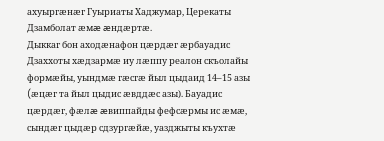ахуыргæнæг Гуыриаты Хаджумар, Церекаты Дзамболат æмæ æндæртæ.
Дыккаг бон аходæнафон цæрдæг æрбауадис Дзаххоты хæдзармæ иу лæппу реалон скъолайы формæйы, уындмæ гæсгæ йыл цыдаид 14–15 азы (æцæг та йыл цыдис æвддæс азы). Бауадис цæрдæг, фæлæ æвиппайды фефсæрмы ис æмæ, сындæг цыдæр сдзургæйæ, уазджыты къухтæ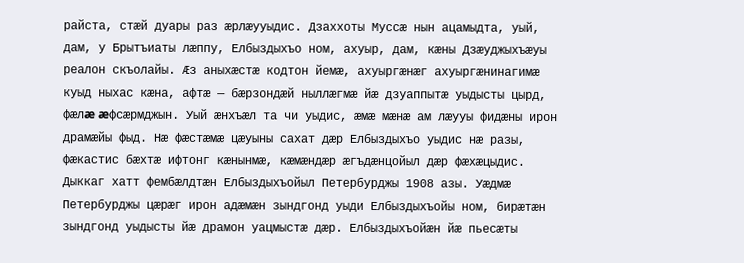райста, стæй дуары раз æрлæууыдис. Дзаххоты Муссæ нын ацамыдта, уый, дам, у Брытъиаты лæппу, Елбыздыхъо ном, ахуыр, дам, кæны Дзæуджыхъæуы реалон скъолайы. Æз аныхæстæ кодтон йемæ, ахуыргæнæг ахуыргæнинагимæ куыд ныхас кæна, афтæ — бæрзондæй ныллæгмæ йæ дзуаппытæ уыдысты цырд, фæлæ æфсæрмджын. Уый æнхъæл та чи уыдис, æмæ мæнæ ам лæууы фидæны ирон драмæйы фыд. Нæ фæстæмæ цæуыны сахат дæр Елбыздыхъо уыдис нæ разы, фæкастис бæхтæ ифтонг кæнынмæ, кæмæндæр æгъдæнцойыл дæр фæхæцыдис.
Дыккаг хатт фембæлдтæн Елбыздыхъойыл Петербурджы 1908 азы. Уæдмæ Петербурджы цæрæг ирон адæмæн зындгонд уыди Елбыздыхъойы ном, бирæтæн зындгонд уыдысты йæ драмон уацмыстæ дæр. Елбыздыхъойæн йæ пьесæты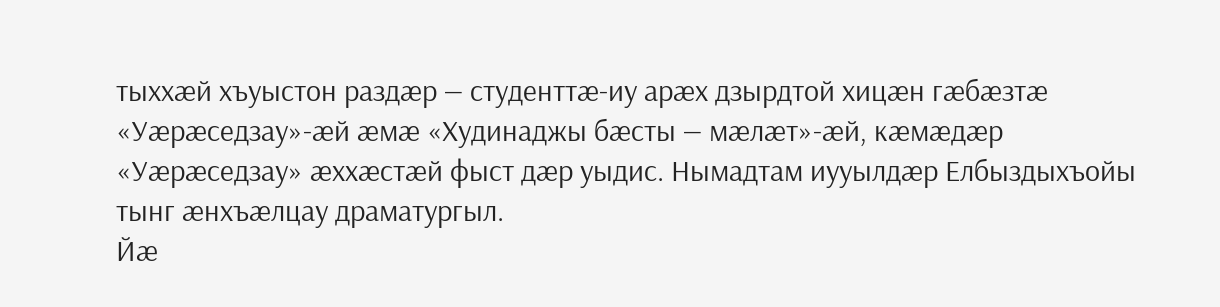тыххæй хъуыстон раздæр — студенттæ-иу арæх дзырдтой хицæн гæбæзтæ «Уæрæседзау»-æй æмæ «Худинаджы бæсты — мæлæт»-æй, кæмæдæр «Уæрæседзау» æххæстæй фыст дæр уыдис. Нымадтам иууылдæр Елбыздыхъойы тынг æнхъæлцау драматургыл.
Йæ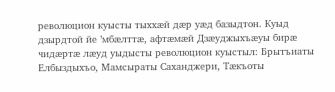революцион куысты тыххæй дæр уæд базыдтон. Куыд дзырдтой йе ’мбæлттæ, афтæмæй Дзæуджыхъæуы бирæ чидæртæ лæуд уыдысты революцион куыстыл: Брытъиаты Елбыздыхъо, Мамсыраты Саханджери, Тæкъоты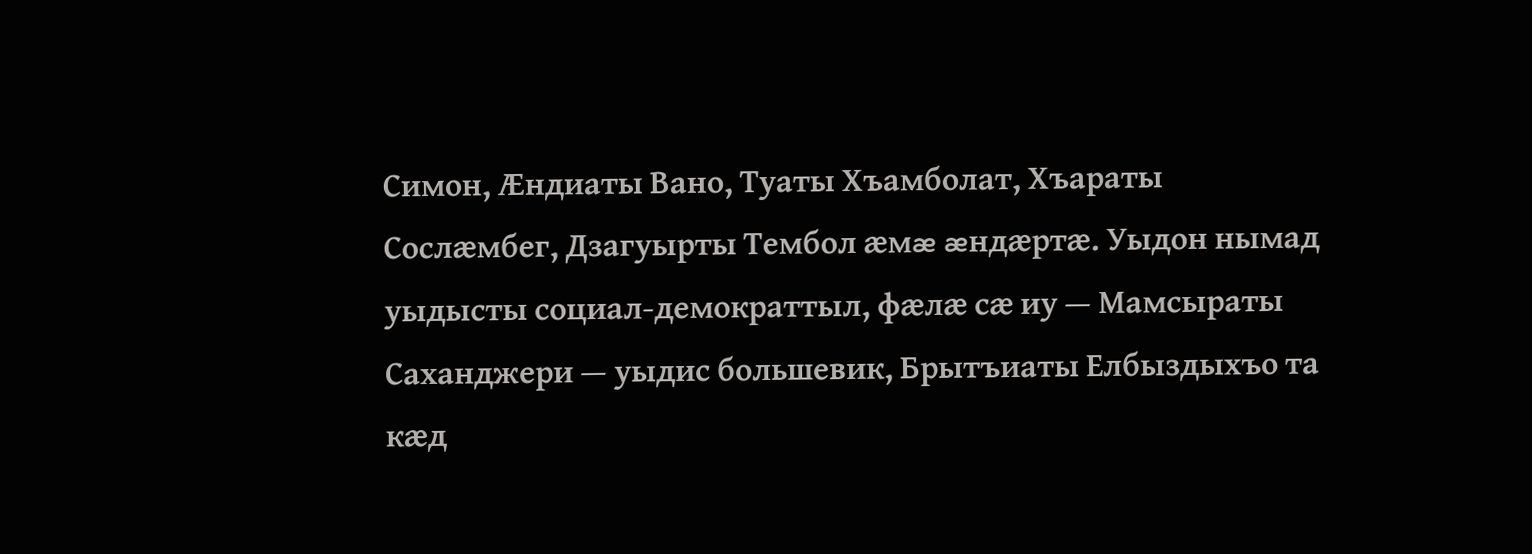Симон, Æндиаты Вано, Туаты Хъамболат, Хъараты Сослæмбег, Дзагуырты Тембол æмæ æндæртæ. Уыдон нымад уыдысты социал-демократтыл, фæлæ сæ иу — Мамсыраты Саханджери — уыдис большевик, Брытъиаты Елбыздыхъо та кæд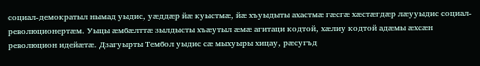социал-демократыл нымад уыдис, уæддæр йæ куыстмæ, йæ хъуыдыты ахастмæ гæсгæ хæстæгдæр лæууыдис социал-революционертæм. Уыцы æмбæлттæ зылдысты хъæутыл æмæ агитаци кодтой, хæлиу кодтой адæмы æхсæн революцион идейæтæ. Дзагуырты Тембол уыдис сæ мыхуыры хицау, рæсугъд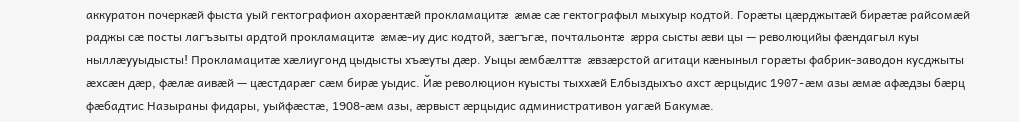аккуратон почеркæй фыста уый гектографион ахорæнтæй прокламацитæ æмæ сæ гектографыл мыхуыр кодтой. Горæты цæрджытæй бирæтæ райсомæй раджы сæ посты лагъзыты ардтой прокламацитæ æмæ-иу дис кодтой, зæгъгæ, почтальонтæ æрра сысты æви цы — революцийы фæндагыл куы ныллæууыдысты! Прокламацитæ хæлиугонд цыдысты хъæуты дæр. Уыцы æмбæлттæ æвзæрстой агитаци кæныныл горæты фабрик-заводон кусджыты æхсæн дæр, фæлæ аивæй — цæстдарæг сæм бирæ уыдис. Йæ революцион куысты тыххæй Елбыздыхъо ахст æрцыдис 1907-æм азы æмæ афæдзы бæрц фæбадтис Назыраны фидары, уыйфæстæ, 1908-æм азы, æрвыст æрцыдис административон уагæй Бакумæ.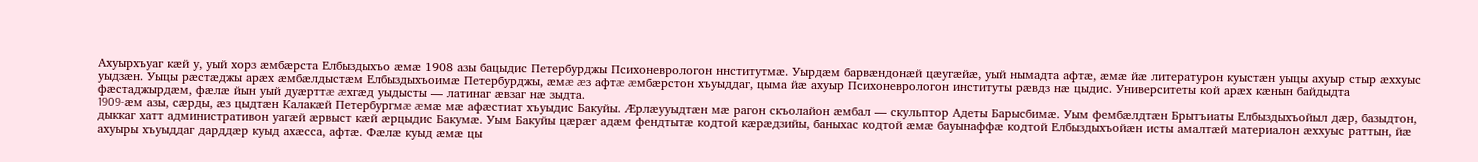Ахуырхъуаг кæй у, уый хорз æмбæрста Елбыздыхъо æмæ 1908 азы бацыдис Петербурджы Психоневрологон ннститутмæ. Уырдæм барвæндонæй цæугæйæ, уый нымадта афтæ, æмæ йæ литературон куыстæн уыцы ахуыр стыр æххуыс уыдзæн. Уыцы рæстæджы арæх æмбæлдыстæм Елбыздыхъоимæ Петербурджы, æмæ æз афтæ æмбæрстон хъуыддаг, цыма йæ ахуыр Психоневрологон институты рæвдз нæ цыдис. Университеты кой арæх кæнын байдыдта фæстаджырдæм, фæлæ йын уый дуæрттæ æхгæд уыдысты — латинаг æвзаг нæ зыдта.
1909-æм азы, сæрды, æз цыдтæн Калакæй Петербургмæ æмæ мæ афæстиат хъуыдис Бакуйы. Æрлæууыдтæн мæ рагон скъолайон æмбал — скульптор Адеты Барысбимæ. Уым фембæлдтæн Брытъиаты Елбыздыхъойыл дæр, базыдтон, дыккаг хатт административон уагæй æрвыст кæй æрцыдис Бакумæ. Уым Бакуйы цæрæг адæм фендтытæ кодтой кæрæдзийы, баныхас кодтой æмæ бауынаффæ кодтой Елбыздыхъойæн исты амалтæй материалон æххуыс раттын, йæ ахуыры хъуыддаг дарддæр куыд ахæсса, афтæ. Фæлæ куыд æмæ цы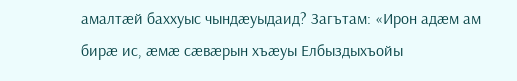амалтæй баххуыс чындæуыдаид? Загътам: «Ирон адæм ам бирæ ис, æмæ сæвæрын хъæуы Елбыздыхъойы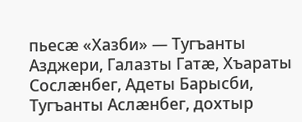пьесæ «Хазби» — Тугъанты Азджери, Галазты Гатæ, Хъараты Сослæнбег, Адеты Барысби, Тугъанты Аслæнбег, дохтыр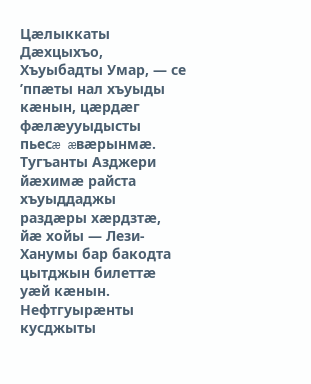Цæлыккаты Дæхцыхъо, Хъуыбадты Умар, — се ’ппæты нал хъуыды кæнын, цæрдæг фæлæууыдысты пьесæ æвæрынмæ. Тугъанты Азджери йæхимæ райста хъуыддаджы раздæры хæрдзтæ, йæ хойы — Лези-Ханумы бар бакодта цытджын билеттæ уæй кæнын. Нефтгуырæнты кусджыты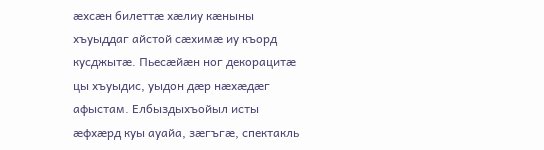æхсæн билеттæ хæлиу кæныны хъуыддаг айстой сæхимæ иу къорд кусджытæ. Пьесæйæн ног декорацитæ цы хъуыдис, уыдон дæр нæхæдæг афыстам. Елбыздыхъойыл исты æфхæрд куы ауайа, зæгъгæ, спектакль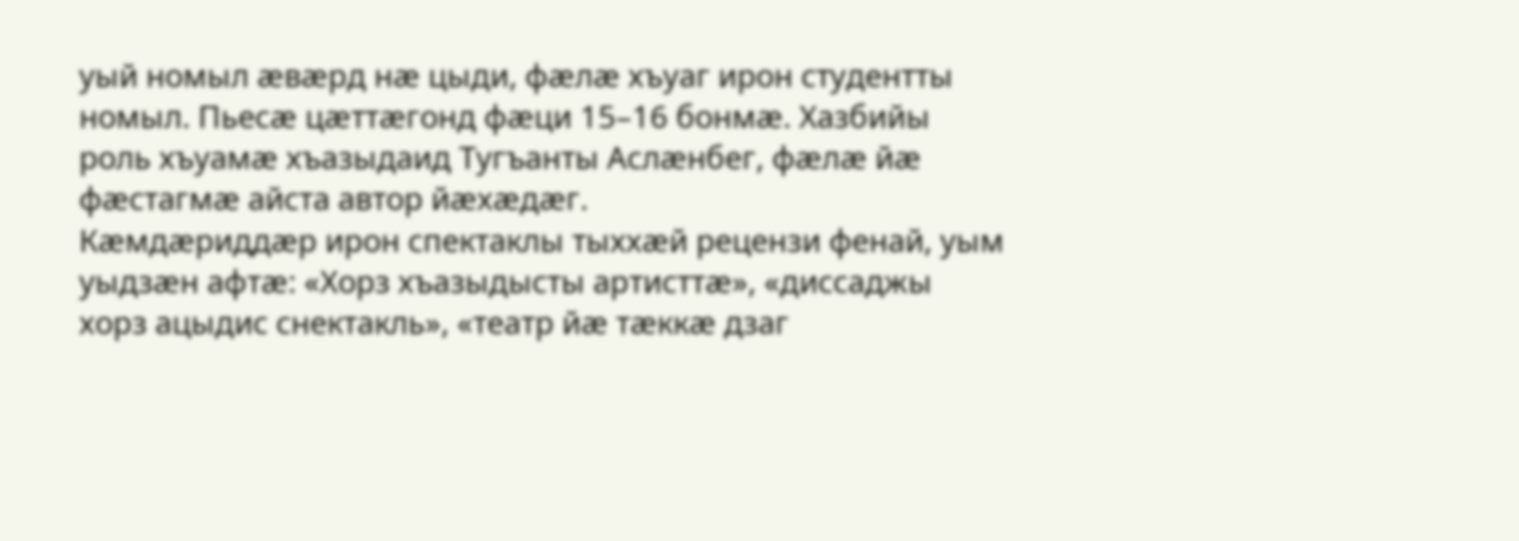уый номыл æвæрд нæ цыди, фæлæ хъуаг ирон студентты номыл. Пьесæ цæттæгонд фæци 15–16 бонмæ. Хазбийы роль хъуамæ хъазыдаид Тугъанты Аслæнбег, фæлæ йæ фæстагмæ айста автор йæхæдæг.
Кæмдæриддæр ирон спектаклы тыххæй рецензи фенай, уым уыдзæн афтæ: «Хорз хъазыдысты артисттæ», «диссаджы хорз ацыдис снектакль», «театр йæ тæккæ дзаг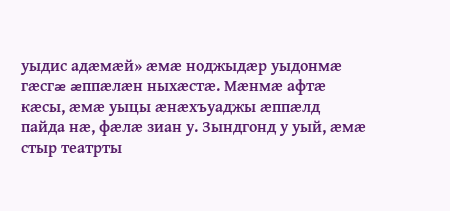уыдис адæмæй» æмæ ноджыдæр уыдонмæ гæсгæ æппæлæн ныхæстæ. Мæнмæ афтæ кæсы, æмæ уыцы æнæхъуаджы æппæлд пайда нæ, фæлæ зиан у. Зындгонд у уый, æмæ стыр театрты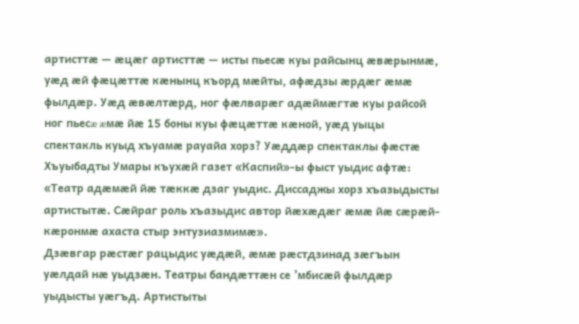артисттæ — æцæг артисттæ — исты пьесæ куы райсынц æвæрынмæ, уæд æй фæцæттæ кæнынц къорд мæйты, афæдзы æрдæг æмæ фылдæр. Уæд æвæлтæрд, ног фæлварæг адæймæгтæ куы райсой ног пьесæ æмæ йæ 15 боны куы фæцæттæ кæной, уæд уыцы спектакль куыд хъуамæ рауайа хорз? Уæддæр спектаклы фæстæ Хъуыбадты Умары къухæй газет «Каспий»-ы фыст уыдис афтæ:
«Театр адæмæй йæ тæккæ дзаг уыдис. Диссаджы хорз хъазыдысты артистытæ. Сæйраг роль хъазыдис автор йæхæдæг æмæ йæ сæрæй-кæронмæ ахаста стыр энтузиазмимæ».
Дзæвгар рæстæг рацыдис уæдæй, æмæ рæстдзинад зæгъын уæлдай нæ уыдзæн. Театры бандæттæн се ’мбисæй фылдæр уыдысты уæгъд. Артистыты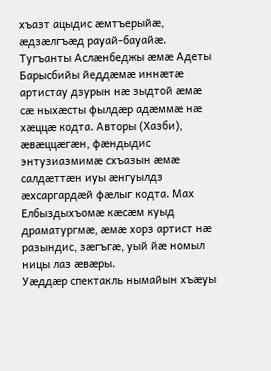хъазт ацыдис æмтъерыйæ, æдзæлгъæд рауай-бауайæ. Тугъанты Аслæнбеджы æмæ Адеты Барысбийы йеддæмæ иннæтæ артистау дзурын нæ зыдтой æмæ сæ ныхæсты фылдæр адæммæ нæ хæццæ кодта. Авторы (Хазби), æвæццæгæн, фæндыдис энтузиазмимæ схъазын æмæ салдæттæн иуы æнгуылдз æхсаргардæй фæлыг кодта. Мах Елбыздыхъомæ кæсæм куыд драматургмæ, æмæ хорз артист нæ разындис, зæгъгæ, уый йæ номыл ницы лаз æвæры.
Уæддæр спектакль нымайын хъæуы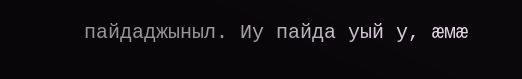пайдаджыныл. Иу пайда уый у, æмæ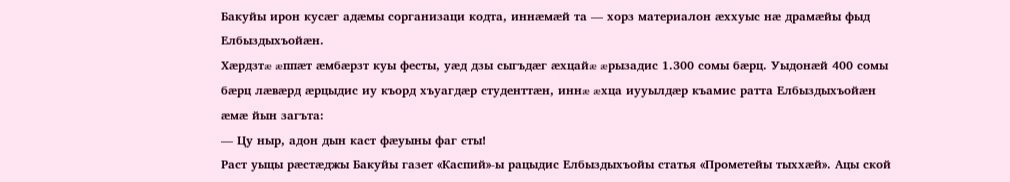Бакуйы ирон кусæг адæмы сорганизаци кодта, иннæмæй та — хорз материалон æххуыс нæ драмæйы фыд Елбыздыхъойæн.
Хæрдзтæ æппæт æмбæрзт куы фесты, уæд дзы сыгъдæг æхцайæ æрызадис 1.300 сомы бæрц. Уыдонæй 400 сомы бæрц лæвæрд æрцыдис иу къорд хъуагдæр студенттæн, иннæ æхца иууылдæр къамис ратта Елбыздыхъойæн æмæ йын загъта:
— Цу ныр, адон дын каст фæуыны фаг сты!
Раст уыцы рæстæджы Бакуйы газет «Каспий»-ы рацыдис Елбыздыхъойы статья «Прометейы тыххæй». Ацы ской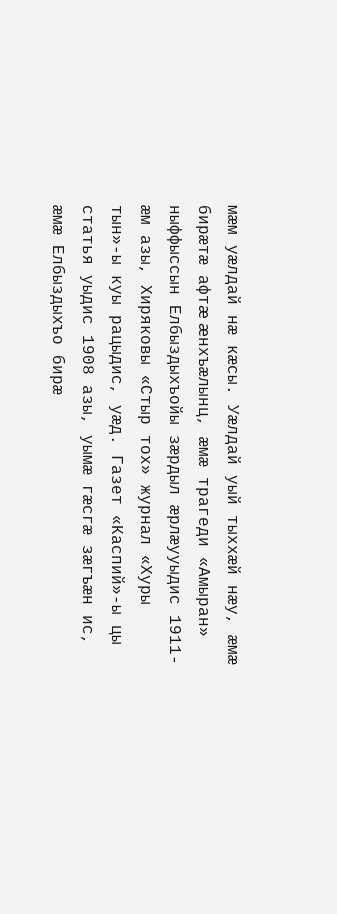мæм уæлдай нæ кæсы. Уæлдай уый тыххæй нæу, æмæ бирæтæ афтæ æнхъæлынц, æмæ трагеди «Амыран» ныффыссын Елбыздыхъойы зæрдыл æрлæууыдис 1911-æм азы, Хиряковы «Стыр тох» журнал «Хуры тын»-ы куы рацыдис, уæд. Газет «Каспий»-ы цы статья уыдис 1908 азы, уымæ гæсгæ зæгъæн ис, æмæ Елбыздыхъо бирæ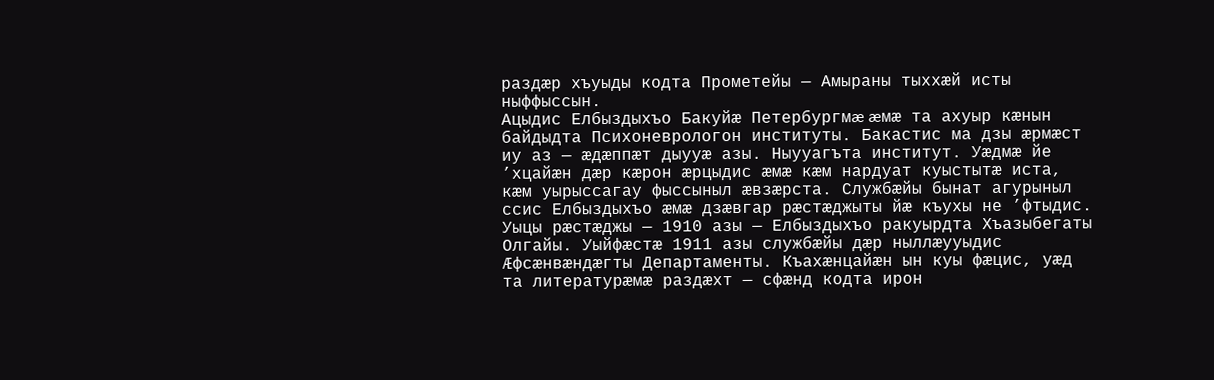раздæр хъуыды кодта Прометейы — Амыраны тыххæй исты ныффыссын.
Ацыдис Елбыздыхъо Бакуйæ Петербургмæ æмæ та ахуыр кæнын байдыдта Психоневрологон институты. Бакастис ма дзы æрмæст иу аз — æдæппæт дыууæ азы. Ныууагъта институт. Уæдмæ йе ’хцайæн дæр кæрон æрцыдис æмæ кæм нардуат куыстытæ иста, кæм уырыссагау фыссыныл æвзæрста. Службæйы бынат агурыныл ссис Елбыздыхъо æмæ дзæвгар рæстæджыты йæ къухы не ’фтыдис. Уыцы рæстæджы — 1910 азы — Елбыздыхъо ракуырдта Хъазыбегаты Олгайы. Уыйфæстæ 1911 азы службæйы дæр ныллæууыдис Æфсæнвæндæгты Департаменты. Къахæнцайæн ын куы фæцис, уæд та литературæмæ раздæхт — сфæнд кодта ирон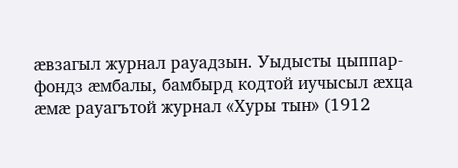æвзагыл журнал рауадзын. Уыдысты цыппар-фондз æмбалы, бамбырд кодтой иучысыл æхца æмæ рауагътой журнал «Хуры тын» (1912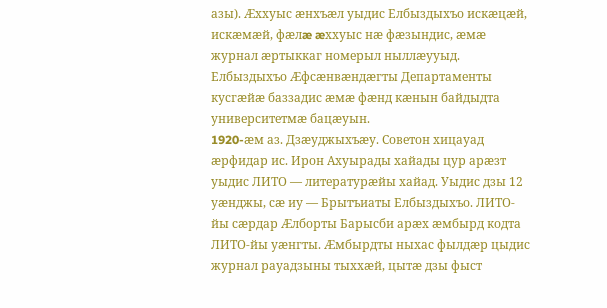азы). Æххуыс æнхъæл уыдис Елбыздыхъо искæцæй, искæмæй, фæлæ æххуыс нæ фæзындис, æмæ журнал æртыккаг номерыл ныллæууыд.
Елбыздыхъо Æфсæнвæндæгты Департаменты кусгæйæ баззадис æмæ фæнд кæнын байдыдта университетмæ бацæуын.
1920-æм аз. Дзæуджыхъæу. Советон хицауад æрфидар ис. Ирон Ахуырады хайады цур арæзт уыдис ЛИТО — литературæйы хайад. Уыдис дзы 12 уæнджы, сæ иу — Брытъиаты Елбыздыхъо. ЛИТО-йы сæрдар Æлборты Барысби арæх æмбырд кодта ЛИТО-йы уæнгты. Æмбырдты ныхас фылдæр цыдис журнал рауадзыны тыххæй, цытæ дзы фыст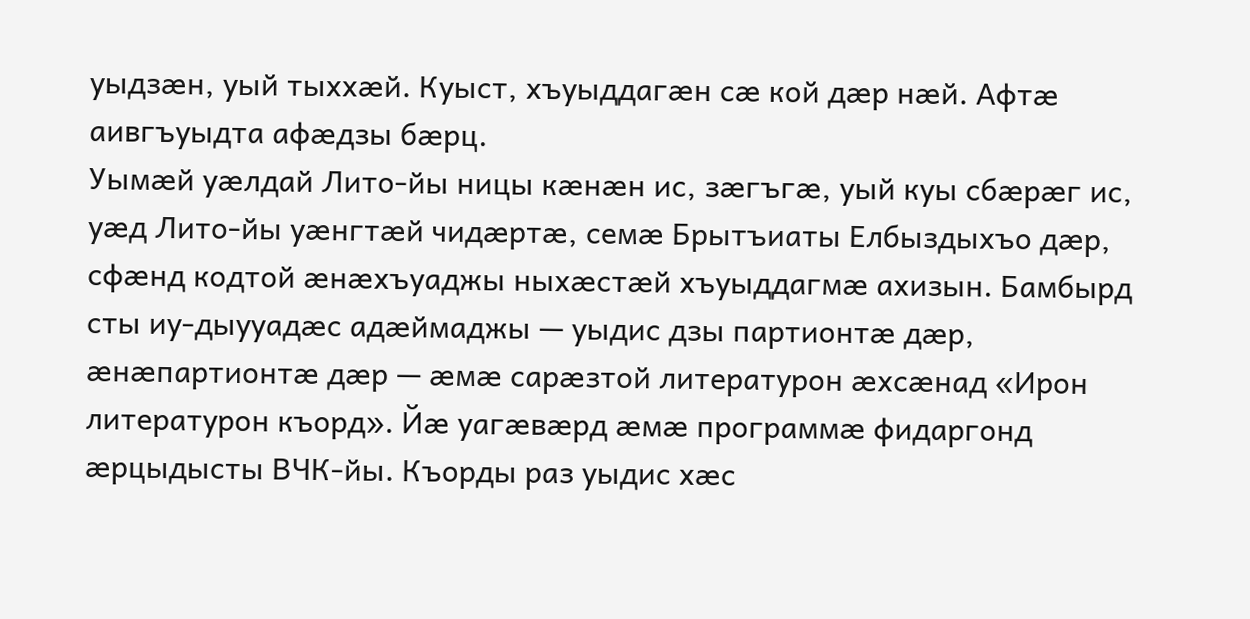уыдзæн, уый тыххæй. Куыст, хъуыддагæн сæ кой дæр нæй. Афтæ аивгъуыдта афæдзы бæрц.
Уымæй уæлдай Лито-йы ницы кæнæн ис, зæгъгæ, уый куы сбæрæг ис, уæд Лито-йы уæнгтæй чидæртæ, семæ Брытъиаты Елбыздыхъо дæр, сфæнд кодтой æнæхъуаджы ныхæстæй хъуыддагмæ ахизын. Бамбырд сты иу-дыууадæс адæймаджы — уыдис дзы партионтæ дæр, æнæпартионтæ дæр — æмæ сарæзтой литературон æхсæнад «Ирон литературон къорд». Йæ уагæвæрд æмæ программæ фидаргонд æрцыдысты ВЧК-йы. Къорды раз уыдис хæс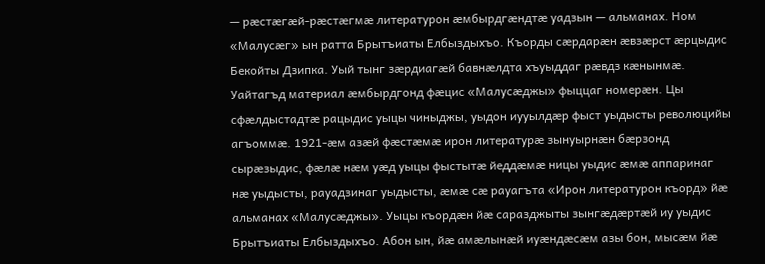— рæстæгæй-рæстæгмæ литературон æмбырдгæндтæ уадзын — альманах. Ном «Малусæг» ын ратта Брытъиаты Елбыздыхъо. Къорды сæрдарæн æвзæрст æрцыдис Бекойты Дзипка. Уый тынг зæрдиагæй бавнæлдта хъуыддаг рæвдз кæнынмæ. Уайтагъд материал æмбырдгонд фæцис «Малусæджы» фыццаг номерæн. Цы сфæлдыстадтæ рацыдис уыцы чиныджы, уыдон иууылдæр фыст уыдысты революцийы агъоммæ. 1921-æм азæй фæстæмæ ирон литературæ зынуырнæн бæрзонд сырæзыдис, фæлæ нæм уæд уыцы фыстытæ йеддæмæ ницы уыдис æмæ аппаринаг нæ уыдысты, рауадзинаг уыдысты, æмæ сæ рауагъта «Ирон литературон къорд» йæ альманах «Малусæджы». Уыцы къордæн йæ саразджыты зынгæдæртæй иу уыдис Брытъиаты Елбыздыхъо. Абон ын, йæ амæлынæй иуæндæсæм азы бон, мысæм йæ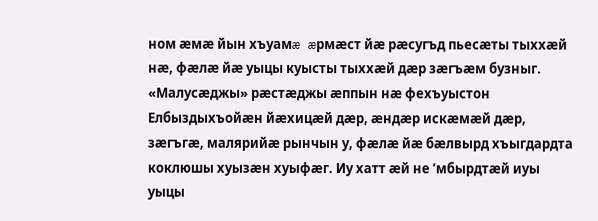ном æмæ йын хъуамæ æрмæст йæ рæсугъд пьесæты тыххæй нæ, фæлæ йæ уыцы куысты тыххæй дæр зæгъæм бузныг.
«Малусæджы» рæстæджы æппын нæ фехъуыстон Елбыздыхъойæн йæхицæй дæр, æндæр искæмæй дæр, зæгъгæ, малярийæ рынчын у, фæлæ йæ бæлвырд хъыгдардта коклюшы хуызæн хуыфæг. Иу хатт æй не ’мбырдтæй иуы уыцы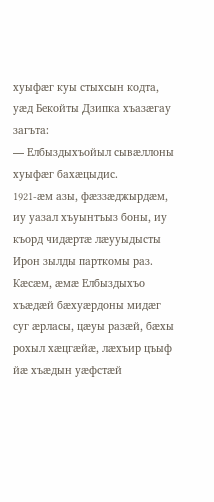хуыфæг куы стыхсын кодта, уæд Бекойты Дзипка хъазæгау загъта:
— Елбыздыхъойыл сывæллоны хуыфæг бахæцыдис.
1921-æм азы, фæззæджырдæм, иу уазал хъуынтъыз боны, иу къорд чидæртæ лæууыдысты Ирон зылды парткомы раз. Кæсæм, æмæ Елбыздыхъо хъæдæй бæхуæрдоны мидæг суг æрласы, цæуы разæй, бæхы рохыл хæцгæйæ, лæхъир цъыф йæ хъæдын уæфстæй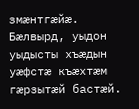змæнтгæйæ. Бæлвырд, уыдон уыдысты хъæдын уæфстæ къæхтæм гæрзытæй бастæй.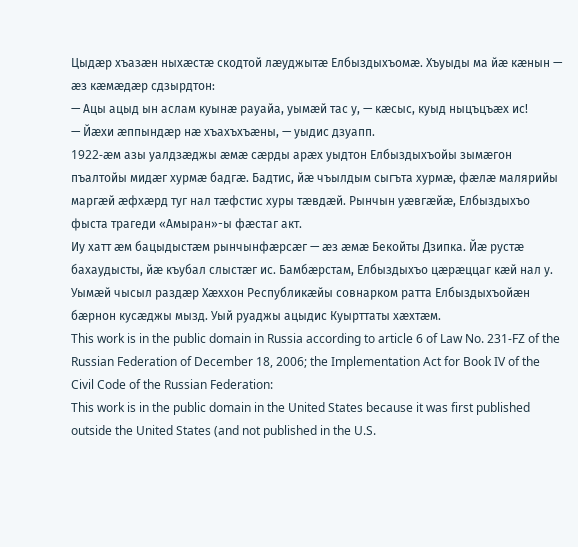Цыдæр хъазæн ныхæстæ скодтой лæуджытæ Елбыздыхъомæ. Хъуыды ма йæ кæнын — æз кæмæдæр сдзырдтон:
— Ацы ацыд ын аслам куынæ рауайа, уымæй тас у, — кæсыс, куыд ныцъцъæх ис!
— Йæхи æппындæр нæ хъахъхъæны, — уыдис дзуапп.
1922-æм азы уалдзæджы æмæ сæрды арæх уыдтон Елбыздыхъойы зымæгон пъалтойы мидæг хурмæ бадгæ. Бадтис, йæ чъылдым сыгъта хурмæ, фæлæ малярийы маргæй æфхæрд туг нал тæфстис хуры тæвдæй. Рынчын уæвгæйæ, Елбыздыхъо фыста трагеди «Амыран»-ы фæстаг акт.
Иу хатт æм бацыдыстæм рынчынфæрсæг — æз æмæ Бекойты Дзипка. Йæ рустæ бахаудысты, йæ къубал слыстæг ис. Бамбæрстам, Елбыздыхъо цæрæццаг кæй нал у.
Уымæй чысыл раздæр Хæххон Республикæйы совнарком ратта Елбыздыхъойæн бæрнон кусæджы мызд. Уый руаджы ацыдис Куырттаты хæхтæм.
This work is in the public domain in Russia according to article 6 of Law No. 231-FZ of the Russian Federation of December 18, 2006; the Implementation Act for Book IV of the Civil Code of the Russian Federation:
This work is in the public domain in the United States because it was first published outside the United States (and not published in the U.S.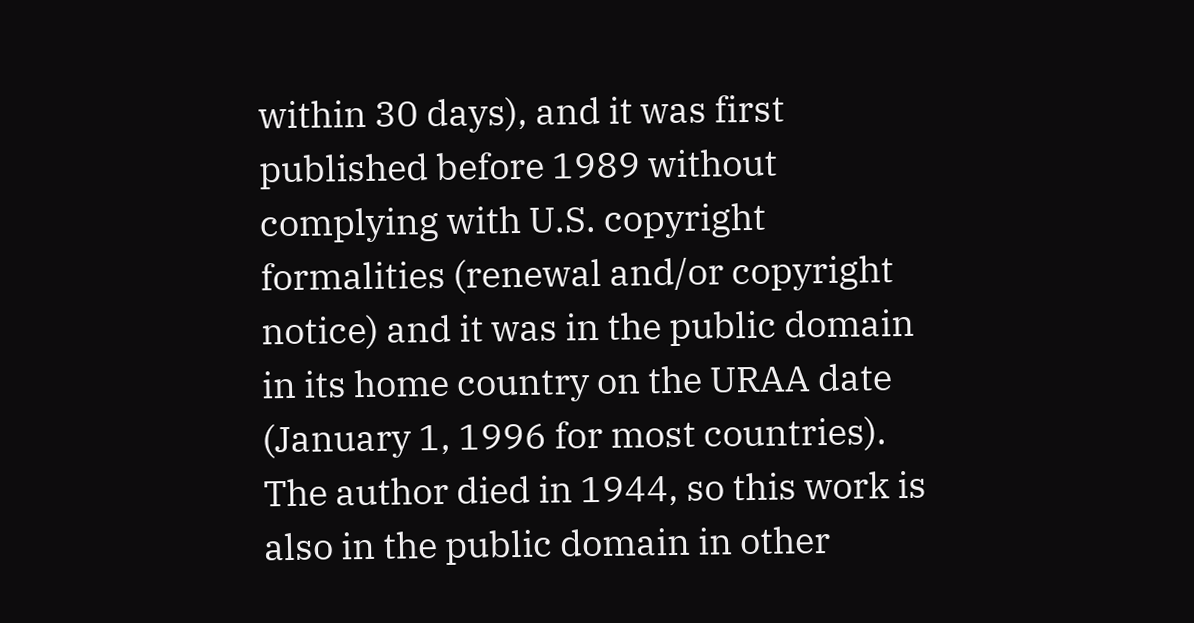within 30 days), and it was first published before 1989 without complying with U.S. copyright formalities (renewal and/or copyright notice) and it was in the public domain in its home country on the URAA date (January 1, 1996 for most countries).
The author died in 1944, so this work is also in the public domain in other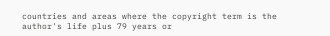countries and areas where the copyright term is the author's life plus 79 years or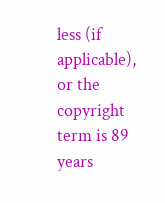less (if applicable), or the copyright term is 89 years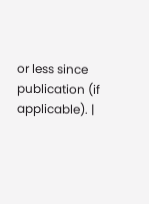or less since publication (if applicable). |